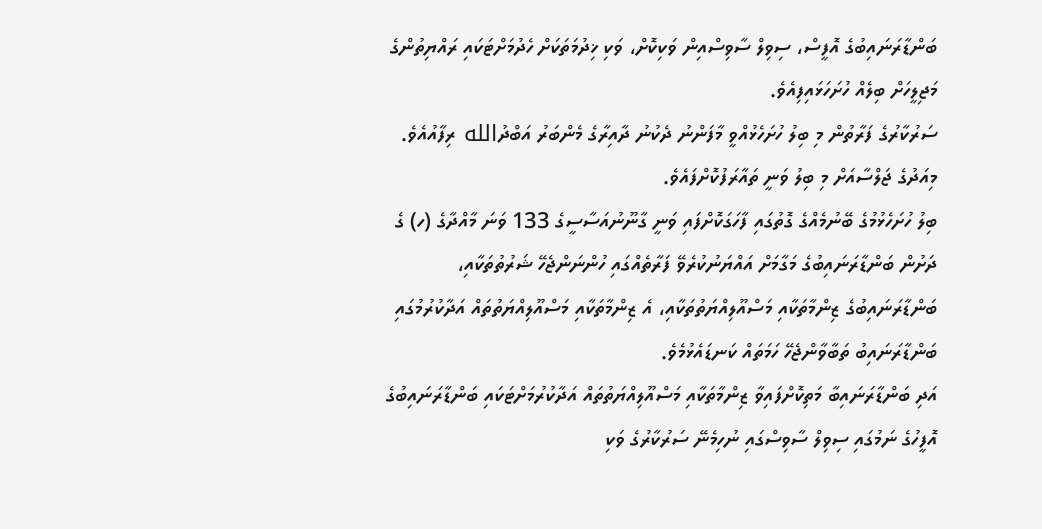ބަންޑާރަނައިބުގެ އޮފީސް، ސިވިލް ސާވިސްއިން ވަކިކޮށް، ވަކި ޚިދުމަތަކަށް ހެދުމަށްޓަކައި ރައްޔިތުންގެ މަޖިލީހަށް ބިލެއް ހުށަހަޅައިފިއެވެ.
ސަރުކާރުގެ ފަރާތުން މި ބިލު ހުށަހެޅުއްވީ މާފަންނު ދެކުނު ދާއިރާގެ މެންބަރު އަބްދުالله ރިފާއުއެވެ. މިއަދުގެ ޖަލްސާއަށް މި ބިލު ވަނީ ތައާރަފުކޮށްފައެވެ.
ބިލު ހުށަހެޅުމުގެ ބޭނުމެއްގެ ގޮތުގައި ފާހަގަކޮށްފައި ވަނީ ގާނޫނުއަސާސީގެ 133 ވަނަ މާއްދާގެ (ހ) ގެ ދަށުން ބަންޑާރަނައިބުގެ މަގާމަށް އައްޔަނުކުރެވޭ ފަރާތެއްގައި ހުންނަންޖެހޭ ޝަރުތުތަކާއި، ބަންޑާރަނައިބުގެ ޒިންމާތަކާއި މަސްއޫލިއްޔަތުތަކާއި، އެ ޒިންމާތަކާއި މަސްއޫލިއްޔަތުތައް އަދާކުރުމުގައި ބަންޑާރަނައިބު ތަބާވާންޖެހޭ ހަމަތައް ކަނޑައެޅުމެވެ.
އަދި ބަންޑާރަނައިބާ މަތިކޮށްފައިވާ ޒިންމާތަކާއި މަސްއޫލިއްޔަތުތައް އަދާކުރުމަށްޓަކައި ބަންޑާރަނައިބުގެ އޮފީހުގެ ނަމުގައި ސިވިލް ސާވިސްގައި ނުހިމެނޭ ސަރުކާރުގެ ވަކި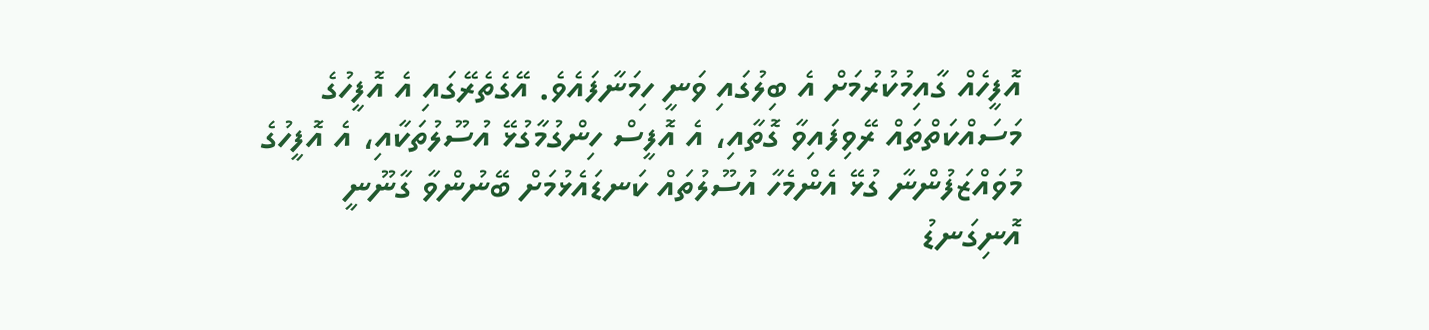އޮފީހެއް ގާއިމުކުރުމަށް އެ ބިލުގައި ވަނީ ހިމަނާފައެވެ. އޭގެތެރޭގައި އެ އޮފީހުގެ މަސައްކަތްތައް ރޭވިފައިވާ ގޮތާއި، އެ އޮފީސް ހިންގުމާގުޅޭ އުސޫލުތަކާއި، އެ އޮފީހުގެ މުވައްޒަފުންނާ ގުޅޭ އެންމެހާ އުސޫލުތައް ކަނޑައެޅުމަށް ބޭނުންވާ ގާނޫނީ އޮނިގަނޑު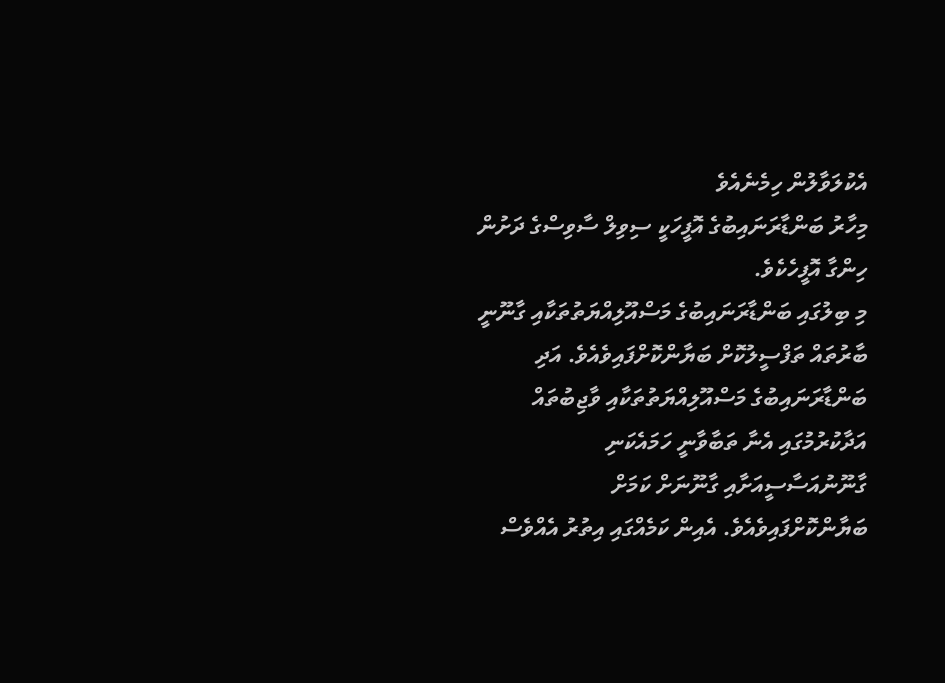އެކުލަވާލުން ހިމެނެއެވެ
މިހާރު ބަންޑާރަނައިބުގެ އޮފީހަކީ ސިވިލް ސާވިސްގެ ދަށުން ހިންގާ އޮފީހެކެވެ.
މި ބިލުގައި ބަންޑާރަނައިބުގެ މަސްއޫލިއްޔަތުތަކާއި ގާނޫނީ ބާރުތައް ތަފްސީލުކޮށް ބަޔާންކޮށްފައިވެއެވެ. އަދި ބަންޑާރަނައިބުގެ މަސްއޫލިއްޔަތުތަކާއި ވާޖިބުތައް އަދާކުރުމުގައި އެނާ ތަބާވާނީ ހަމައެކަނި ގާނޫނުއަސާސީއަށާއި ގާނޫނަށް ކަމަށް ބަޔާންކޮށްފައިވެއެވެ. އެއިން ކަމެއްގައި އިތުރު އެއްވެސް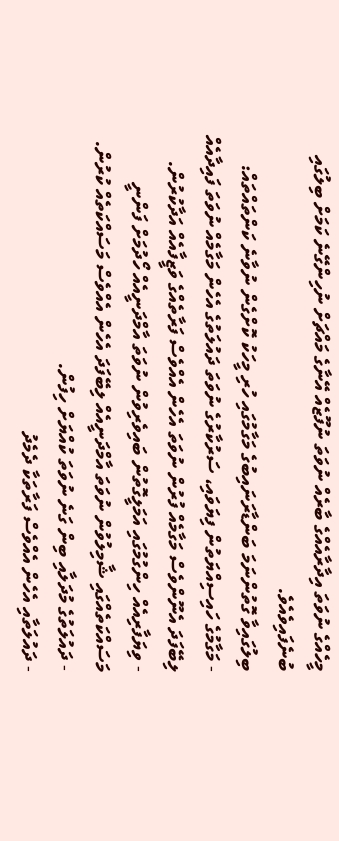މީހެއްގެ ނުވަތަ އިދާރާއެއްގެ ބާރެއް ނުވަތަ ނުފޫޒެއް އޭނާގެ މައްޗަށް ނުހިންގޭނެ ކަމަށް ބިލުގައި ބުނެފައިވެއެވެ.
ބިލުގައިވާ ގޮތުންނަމަ ބަންޑާރަނައިބުގެ މަގާމުގައި ހުރި މީހަކު ކޮށްގެން ނުވާނެ ކަންތައްތައް:
- މަގާމުގެ ހައިސިއްޔަތުން ފިޔަވައި، ސަރުކާރުގެ ނުވަތަ ދައުލަތުގެ އެހެން މަގާމެއް ނުވަތަ ފައިދާއެއް ލިބޭފަދަ އެނޫންވެސް މަގާމެއް ފުރުން ނުވަތަ އެހެން އެއްވެސް ފަރާތެއްގެ ވަޒީފާއެއް އަދާކުރުން.
- ވިޔަފާރިއެއް ހިންގުމުގައި އަމަލީގޮތުން ބައިވެރިވުން ނުވަތަ އާމްދަނީއެއް ހޯދުމަށް ފަންނީ މަސައްކަތެއްގައި ޝާމިލުވުން ނުވަތަ އާމްދަނީއެއް ލިބޭފަދަ އެހެން އެއްވެސް މަސައްކަތެއް ކުރުން.
- ދައުލަތުގެ މުދަލާއި ބިން ގަނެ ނުވަތަ ކުއްޔަށް ހިފުން.
- ދައުލަތާއި އެހެން އެއްވެސް ފަރާތަކާ ދެމެދު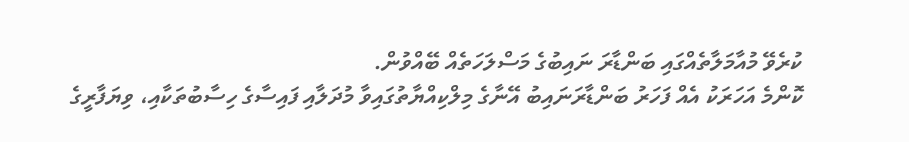ކުރެވޭ މުއާމަލާތެއްގައި ބަންޑާރަ ނައިބުގެ މަސްލަހަތެއް ބޭއްވުން.
ކޮންމެ އަހަރަކު އެއް ފަހަރު ބަންޑާރަނައިބު އޭނާގެ މިލްކިއްޔާތުގައިވާ މުދަލާއި ފައިސާގެ ހިސާބުތަކާއި، ވިޔަފާރީގެ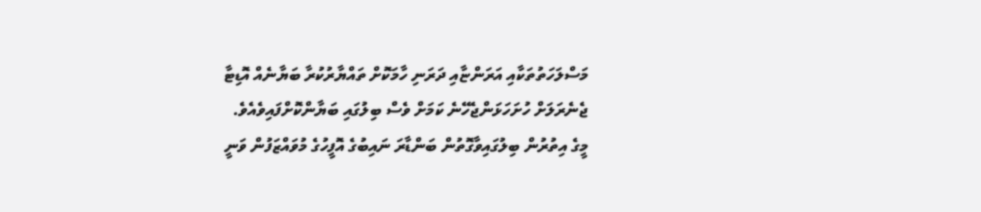މަސްލަހަތުތަކާއި އަރަންޏާއި ދަރަނި ހާމަކޮށް ތައްޔާރުކުރާ ބަޔާނެއް އޮޑިޓާ ޖެނެރަލަށް ހުށަހަޅަންޖެހޭނެ ކަމަށް ވެސް ބިލުގައި ބަޔާންކޮށްފައިވެއެވެ.
މީގެ އިތުރުން ބިލުގައިވާގޮތުން ބަންޑާރަ ނައިބުގެ އޮފީހުގެ މުވައްޒަފުން ވަނީ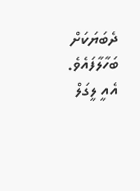ދެބަޔަކަށް ބަހާލާފައެވެ. އެއީ ލީގަލް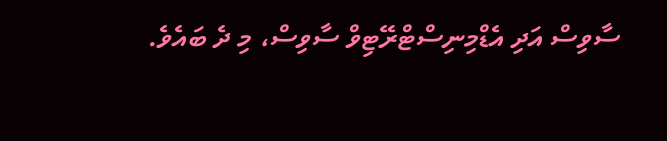ސާވިސް އަދި އެޑްމިނިސްޓްރޭޓިވް ސާވިސް، މި ދެ ބައެވެ.